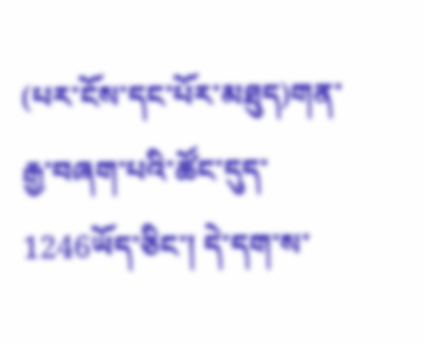(པར་ངོས་དང་པོར་མཐུད)གན་རྒྱ་བཞག་པའི་ཚོང་དུད་1246ཡོད་ཅིང་། དེ་དག་ས་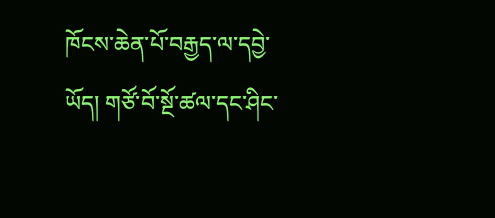ཁོངས་ཆེན་པོ་བརྒྱད་ལ་དབྱེ་ཡོད། གཙོ་བོ་སྔོ་ཚལ་དང་ཤིང་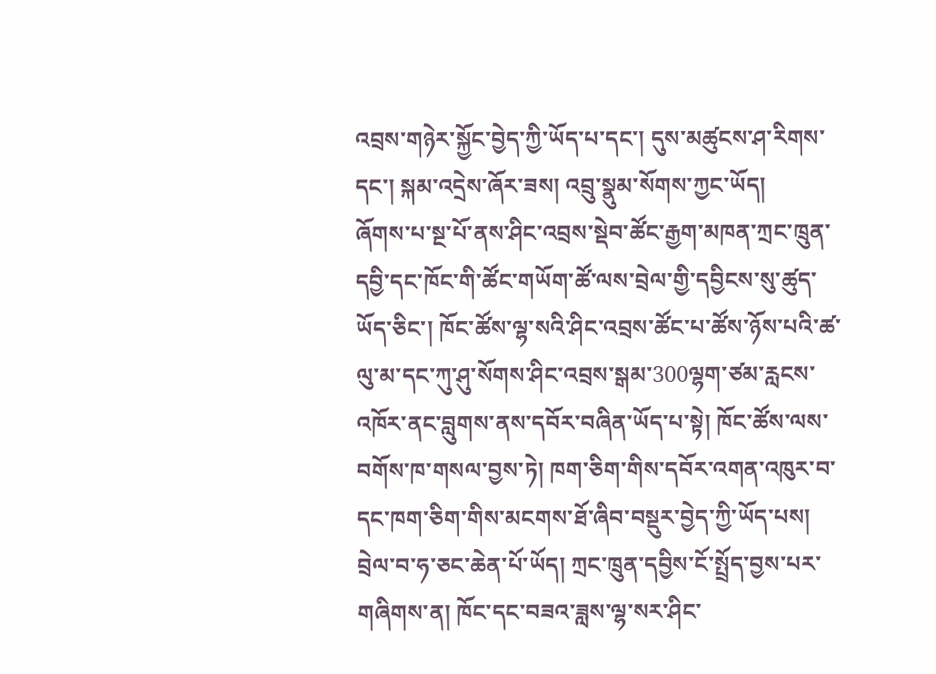འབྲས་གཉེར་སྐྱོང་བྱེད་ཀྱི་ཡོད་པ་དང་། དུས་མཚུངས་ཤ་རིགས་དང་། སྐམ་འདྲེས་ཞོར་ཟས། འབྲུ་སྣུམ་སོགས་ཀྱང་ཡོད།
ཞོགས་པ་སྔ་པོ་ནས་ཤིང་འབྲས་སྡེབ་ཚོང་རྒྱག་མཁན་ཀྲང་ཁྲུན་དབྱི་དང་ཁོང་གི་ཚོང་གཡོག་ཚོ་ལས་བྲེལ་གྱི་དབྱིངས་སུ་ཚུད་ཡོད་ཅིང་། ཁོང་ཚོས་ལྷ་སའི་ཤིང་འབྲས་ཚོང་པ་ཚོས་ཉོས་པའི་ཚ་ལུ་མ་དང་ཀུ་ཤུ་སོགས་ཤིང་འབྲས་སྒམ་300ལྷག་ཙམ་རླངས་འཁོར་ནང་བླུགས་ནས་དབོར་བཞིན་ཡོད་པ་སྟེ། ཁོང་ཚོས་ལས་བགོས་ཁ་གསལ་བྱས་ཏེ། ཁག་ཅིག་གིས་དབོར་འགན་འཁུར་བ་དང་ཁག་ཅིག་གིས་མངགས་ཐོ་ཞིབ་བསྡུར་བྱེད་ཀྱི་ཡོད་པས། བྲེལ་བ་ཧ་ཅང་ཆེན་པོ་ཡོད། ཀྲང་ཁྲུན་དབྱིས་ངོ་སྤྲོད་བྱས་པར་གཞིགས་ན། ཁོང་དང་བཟའ་ཟླས་ལྷ་སར་ཤིང་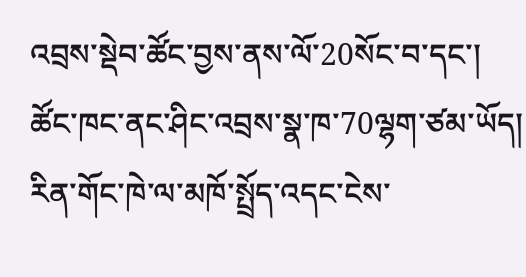འབྲས་སྡེབ་ཚོང་བྱས་ནས་ལོ་20སོང་བ་དང་། ཚོང་ཁང་ནང་ཤིང་འབྲས་སྣ་ཁ་70ལྷག་ཙམ་ཡོད། རིན་གོང་ཁེ་ལ་མཁོ་སྤྲོད་འདང་ངེས་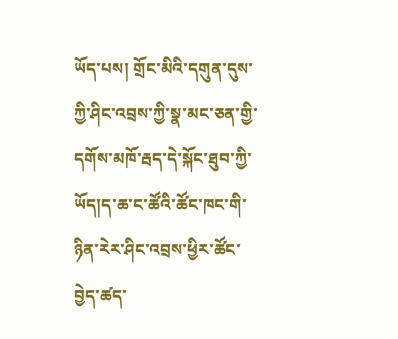ཡོད་པས། གྲོང་མིའི་དགུན་དུས་ཀྱི་ཤིང་འབྲས་ཀྱི་སྣ་མང་ཅན་གྱི་དགོས་མཁོ་རྦད་དེ་སྐོང་ཐུབ་ཀྱི་ཡོད།ད་ཆ་ང་ཚོའི་ཚོང་ཁང་གི་ཉིན་རེར་ཤིང་འབྲས་ཕྱིར་ཚོང་བྱེད་ཚད་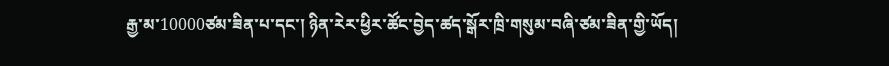རྒྱ་མ་10000ཙམ་ཟིན་པ་དང་། ཉིན་རེར་ཕྱིར་ཚོང་བྱེད་ཚད་སྒོར་ཁྲི་གསུམ་བཞི་ཙམ་ཟིན་གྱི་ཡོད།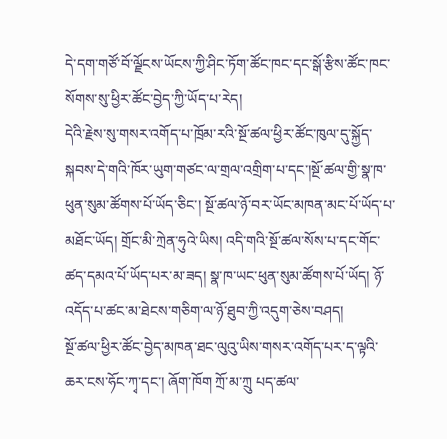དེ་དག་གཙོ་བོ་ལྗོངས་ཡོངས་ཀྱི་ཤིང་ཏོག་ཚོང་ཁང་དང་སྒོ་རྩིས་ཚོང་ཁང་སོགས་སུ་ཕྱིར་ཚོང་བྱེད་ཀྱི་ཡོད་པ་རེད།
དེའི་རྗེས་སུ་གསར་འགོད་པ་ཁྲོམ་རའི་སྔོ་ཚལ་ཕྱིར་ཚོང་ཁུལ་དུ་སྐྱོད་སྐབས་དེ་གའི་ཁོར་ཡུག་གཙང་ལ་གྲལ་འགྲིག་པ་དང་།སྔོ་ཚལ་གྱི་སྣ་ཁ་ཕུན་སུམ་ཚོགས་པོ་ཡོད་ཅིང་། སྔོ་ཚལ་ཉོ་བར་ཡོང་མཁན་མང་པོ་ཡོད་པ་མཐོང་ཡོད། གྲོང་མི་ཀྲེན་ཧུའེ་ཡིས། འདི་གའི་སྔོ་ཚལ་སོས་པ་དང་གོང་ཚད་དམའ་པོ་ཡོད་པར་མ་ཟད། སྣ་ཁ་ཡང་ཕུན་སུམ་ཚོགས་པོ་ཡོད། ཉོ་འདོད་པ་ཚང་མ་ཐེངས་གཅིག་ལ་ཉོ་ཐུབ་ཀྱི་འདུག་ཅེས་བཤད།
སྔོ་ཚལ་ཕྱིར་ཚོང་བྱེད་མཁན་ཐང་ལུའུ་ཡིས་གསར་འགོད་པར་ད་ལྟའི་ཆར་ངས་ཧོང་ཀྭ་དང་། ཞོག་ཁོག ཀྲོ་མ་ཀྲུ པད་ཚལ་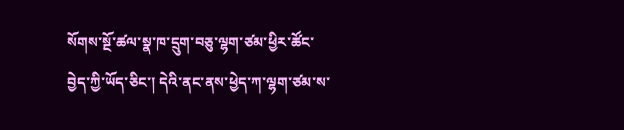སོགས་སྔོ་ཚལ་སྣ་ཁ་དྲུག་བཅུ་ལྷག་ཙམ་ཕྱིར་ཚོང་བྱེད་ཀྱི་ཡོད་ཅིང་། དེའི་ནང་ནས་ཕྱེད་ཀ་ལྷག་ཙམ་ས་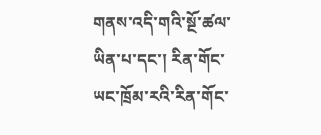གནས་འདི་གའི་སྔོ་ཚལ་ཡིན་པ་དང་། རིན་གོང་ཡང་ཁྲོམ་རའི་རིན་གོང་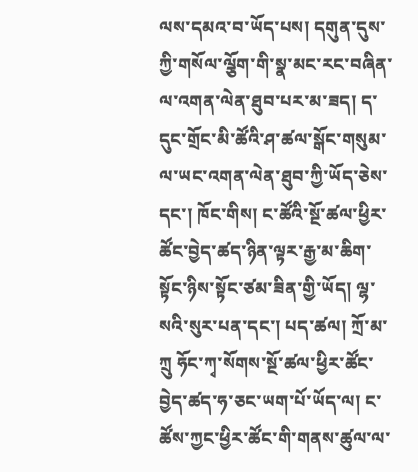ལས་དམའ་བ་ཡོད་པས། དགུན་དུས་ཀྱི་གསོལ་ལྕོག་གི་སྣ་མང་རང་བཞིན་ལ་འགན་ལེན་ཐུབ་པར་མ་ཟད། ད་དུང་གྲོང་མི་ཚོའི་ཤ་ཚལ་སྒོང་གསུམ་ལ་ཡང་འགན་ལེན་ཐུབ་ཀྱི་ཡོད་ཅེས་དང་། ཁོང་གིས། ང་ཚོའི་སྔོ་ཚལ་ཕྱིར་ཚོང་བྱེད་ཚད་ཉིན་ལྟར་རྒྱ་མ་ཆིག་སྟོང་ཉིས་སྟོང་ཙམ་ཟིན་གྱི་ཡོད། ལྷ་སའི་སུར་པན་དང་། པད་ཚལ། ཀྲོ་མ་ཀྲུ ཧོང་ཀྭ་སོགས་སྔོ་ཚལ་ཕྱིར་ཚོང་བྱེད་ཚད་ཧ་ཅང་ཡག་པོ་ཡོད་ལ། ང་ཚོས་ཀྱང་ཕྱིར་ཚོང་གི་གནས་ཚུལ་ལ་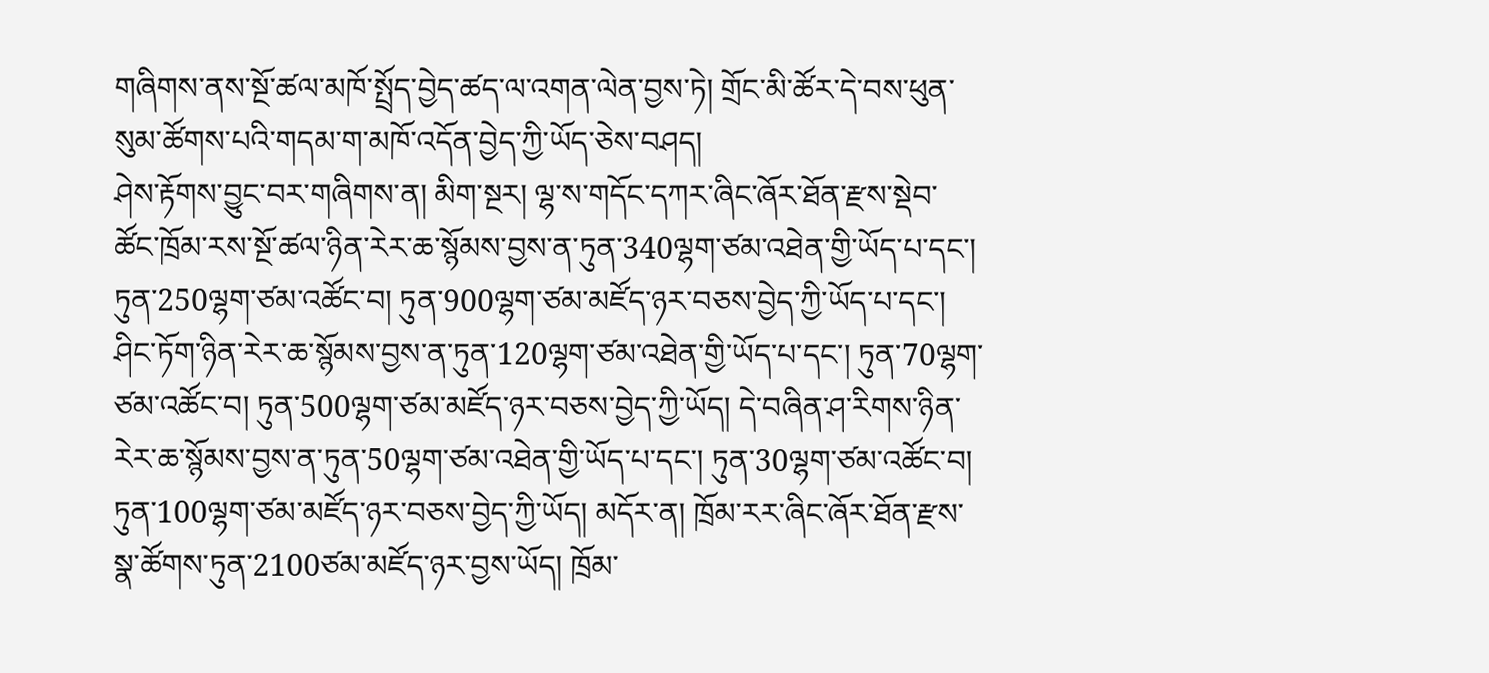གཞིགས་ནས་སྔོ་ཚལ་མཁོ་སྤྲོད་བྱེད་ཚད་ལ་འགན་ལེན་བྱས་ཏེ། གྲོང་མི་ཚོར་དེ་བས་ཕུན་སུམ་ཚོགས་པའི་གདམ་ག་མཁོ་འདོན་བྱེད་ཀྱི་ཡོད་ཅེས་བཤད།
ཤེས་རྟོགས་བྱུང་བར་གཞིགས་ན། མིག་སྔར། ལྷ་ས་གདོང་དཀར་ཞིང་ཞོར་ཐོན་རྫས་སྡེབ་ཚོང་ཁྲོམ་རས་སྔོ་ཚལ་ཉིན་རེར་ཆ་སྙོམས་བྱས་ན་ཏུན་340ལྷག་ཙམ་འཐེན་གྱི་ཡོད་པ་དང་། ཏུན་250ལྷག་ཙམ་འཚོང་བ། ཏུན་900ལྷག་ཙམ་མཛོད་ཉར་བཅས་བྱེད་ཀྱི་ཡོད་པ་དང་། ཤིང་ཏོག་ཉིན་རེར་ཆ་སྙོམས་བྱས་ན་ཏུན་120ལྷག་ཙམ་འཐེན་གྱི་ཡོད་པ་དང་། ཏུན་70ལྷག་ཙམ་འཚོང་བ། ཏུན་500ལྷག་ཙམ་མཛོད་ཉར་བཅས་བྱེད་ཀྱི་ཡོད། དེ་བཞིན་ཤ་རིགས་ཉིན་རེར་ཆ་སྙོམས་བྱས་ན་ཏུན་50ལྷག་ཙམ་འཐེན་གྱི་ཡོད་པ་དང་། ཏུན་30ལྷག་ཙམ་འཚོང་བ། ཏུན་100ལྷག་ཙམ་མཛོད་ཉར་བཅས་བྱེད་ཀྱི་ཡོད། མདོར་ན། ཁྲོམ་རར་ཞིང་ཞོར་ཐོན་རྫས་སྣ་ཚོགས་ཏུན་2100ཙམ་མཛོད་ཉར་བྱས་ཡོད། ཁྲོམ་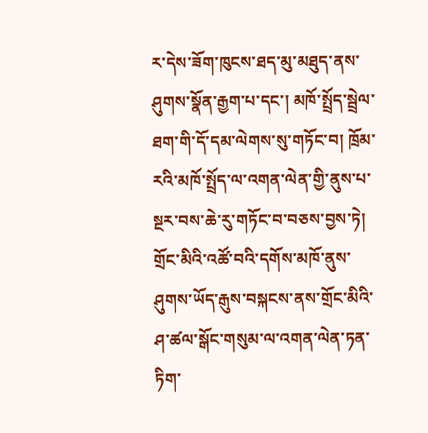ར་དེས་ཟོག་ཁུངས་ཐད་མུ་མཐུད་ནས་ཤུགས་སྣོན་རྒྱག་པ་དང་། མཁོ་སྤྲོད་སྦྲེལ་ཐག་གི་དོ་དམ་ལེགས་སུ་གཏོང་བ། ཁྲོམ་རའི་མཁོ་སྤྲོད་ལ་འགན་ལེན་གྱི་ནུས་པ་སྔར་བས་ཆེ་རུ་གཏོང་བ་བཅས་བྱས་ཏེ། གྲོང་མིའི་འཚོ་བའི་དགོས་མཁོ་ནུས་ཤུགས་ཡོད་རྒུས་བསྐངས་ནས་གྲོང་མིའི་ཤ་ཚལ་སྒོང་གསུམ་ལ་འགན་ལེན་ཏན་ཏིག་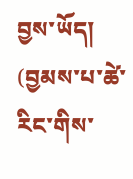བྱས་ཡོད།
(བྱམས་པ་ཚེ་རིང་གིས་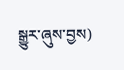སྒྱུར་ཞུས་བྱས)